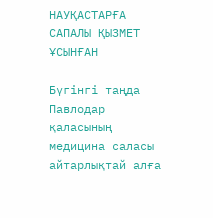НАУҚАСТАРҒА САПАЛЫ ҚЫЗМЕТ ҰСЫНҒАН

Бүгінгі таңда Павлодар қаласының медицина саласы айтарлықтай алға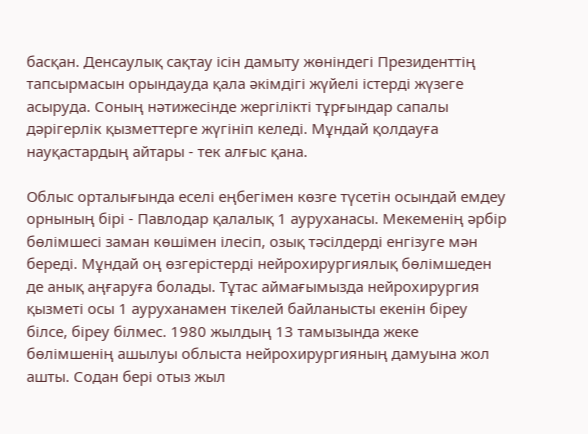басқан. Денсаулық сақтау ісін дамыту жөніндегі Президенттің тапсырмасын орындауда қала әкімдігі жүйелі істерді жүзеге асыруда. Соның нәтижесінде жергілікті тұрғындар сапалы дәрігерлік қызметтерге жүгініп келеді. Мұндай қолдауға науқастардың айтары - тек алғыс қана.

Облыс орталығында еселі еңбегімен көзге түсетін осындай емдеу орнының бірі - Павлодар қалалық 1 ауруханасы. Мекеменің әрбір бөлімшесі заман көшімен ілесіп, озық тәсілдерді енгізуге мән береді. Мұндай оң өзгерістерді нейрохирургиялық бөлімшеден де анық аңғаруға болады. Тұтас аймағымызда нейрохирургия қызметі осы 1 ауруханамен тікелей байланысты екенін біреу білсе, біреу білмес. 1980 жылдың 13 тамызында жеке бөлімшенің ашылуы облыста нейрохирургияның дамуына жол ашты. Содан бері отыз жыл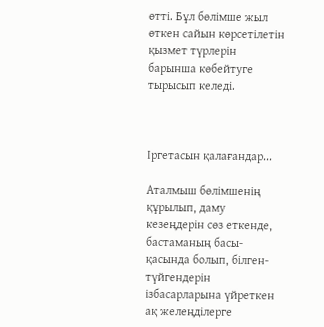өтті. Бұл бөлімше жыл өткен сайын көрсетілетін қызмет түрлерін барынша көбейтуге тырысып келеді.



Іргетасын қалағандар...

Аталмыш бөлімшенің құрылып, даму кезеңдерін сөз еткенде, бастаманың басы-қасында болып, білген-түйгендерін ізбасарларына үйреткен ақ желеңділерге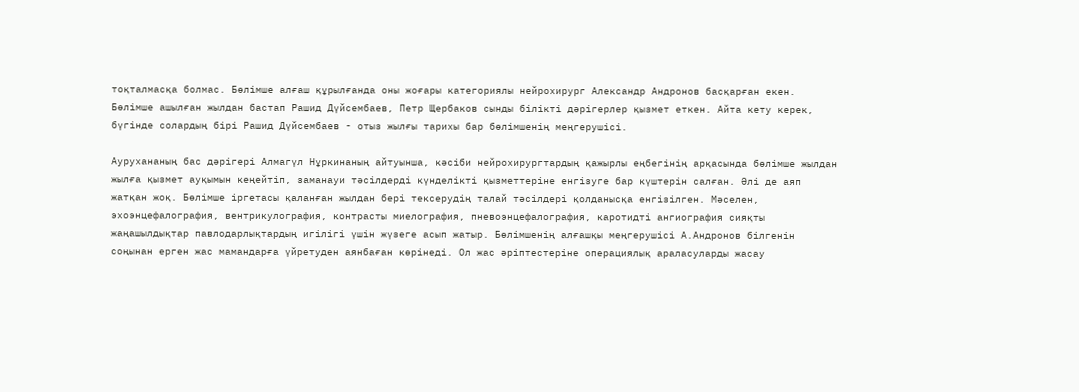тоқталмасқа болмас. Бөлімше алғаш құрылғанда оны жоғары категориялы нейрохирург Александр Андронов басқарған екен. Бөлімше ашылған жылдан бастап Рашид Дүйсембаев, Петр Щербаков сынды білікті дәрігерлер қызмет еткен. Айта кету керек, бүгінде солардың бірі Рашид Дүйсембаев - отыз жылғы тарихы бар бөлімшенің меңгерушісі.

Аурухананың бас дәрігері Алмагүл Нұркинаның айтуынша, кәсіби нейрохирургтардың қажырлы еңбегінің арқасында бөлімше жылдан жылға қызмет ауқымын кеңейтіп, заманауи тәсілдерді күнделікті қызметтеріне енгізуге бар күштерін салған. Әлі де аяп жатқан жоқ. Бөлімше іргетасы қаланған жылдан бері тексерудің талай тәсілдері қолданысқа енгізілген. Мәселен, эхоэнцефалография, вентрикулография, контрасты миелография, пневоэнцефалография, каротидті ангиография сияқты жаңашылдықтар павлодарлықтардың игілігі үшін жүзеге асып жатыр. Бөлімшенің алғашқы меңгерушісі А.Андронов білгенін соңынан ерген жас мамандарға үйретуден аянбаған көрінеді. Ол жас әріптестеріне операциялық араласуларды жасау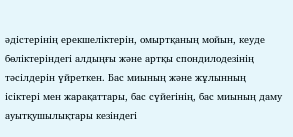әдістерінің ерекшеліктерін, омыртқаның мойын, кеуде бөліктеріндегі алдыңғы және артқы спондилодезінің тәсілдерін үйреткен. Бас миының және жұлынның ісіктері мен жарақаттары, бас сүйегінің, бас миының даму ауытқушылықтары кезіндегі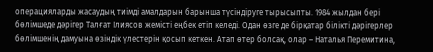операцияларды жасаудың тиімді амалдарын барынша түсіндіруге тырысыпты. 1984 жылдан бері бөлімшеде дәрігер Талғат Ілиясов жемісті еңбек етіп келеді. Одан өзге де бірқатар білікті дәрігерлер бөлімшенің дамуына өзіндік үлестерін қосып кеткен. Атап өтер болсақ, олар – Наталья Перемитина,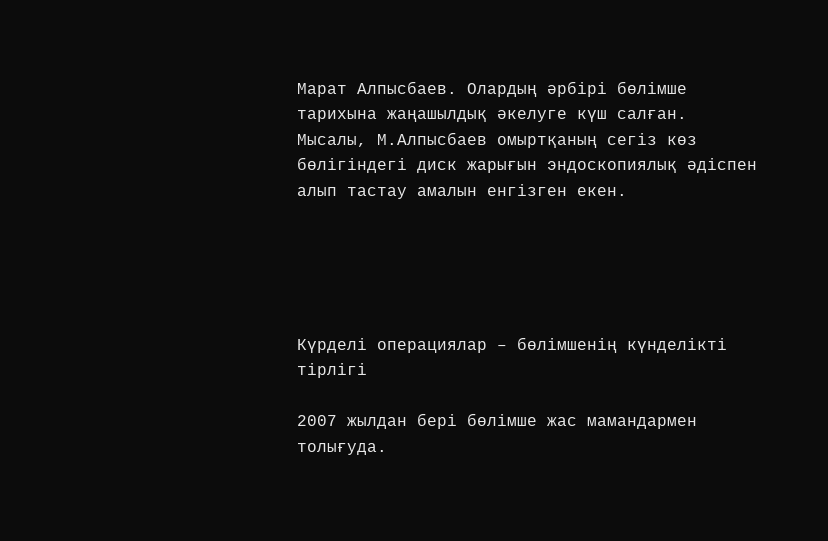Марат Алпысбаев. Олардың әрбірі бөлімше тарихына жаңашылдық әкелуге күш салған. Мысалы, М.Алпысбаев омыртқаның сегіз көз бөлігіндегі диск жарығын эндоскопиялық әдіспен алып тастау амалын енгізген екен.





Күрделі операциялар – бөлімшенің күнделікті тірлігі

2007 жылдан бері бөлімше жас мамандармен толығуда.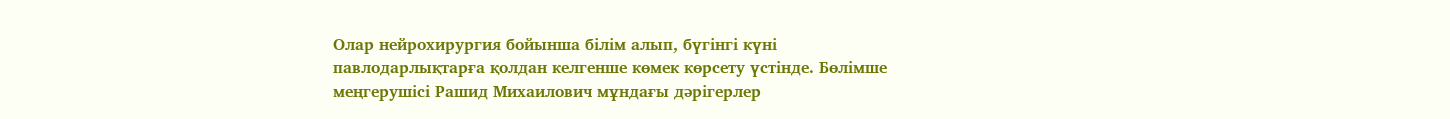Олар нейрохирургия бойынша білім алып, бүгінгі күні павлодарлықтарға қолдан келгенше көмек көрсету үстінде. Бөлімше меңгерушісі Рашид Михаилович мұндағы дәрігерлер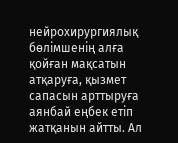нейрохирургиялық бөлімшенің алға қойған мақсатын атқаруға, қызмет сапасын арттыруға аянбай еңбек етіп жатқанын айтты. Ал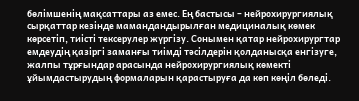бөлімшенің мақсаттары аз емес. Ең бастысы – нейрохирургиялық сырқаттар кезінде мамандандырылған медициналық көмек көрсетіп, тиісті тексерулер жүргізу. Сонымен қатар нейрохирургтар емдеудің қазіргі заманғы тиімді тәсілдерін қолданысқа енгізуге, жалпы тұрғындар арасында нейрохирургиялық көмекті ұйымдастырудың формаларын қарастыруға да көп көңіл бөледі.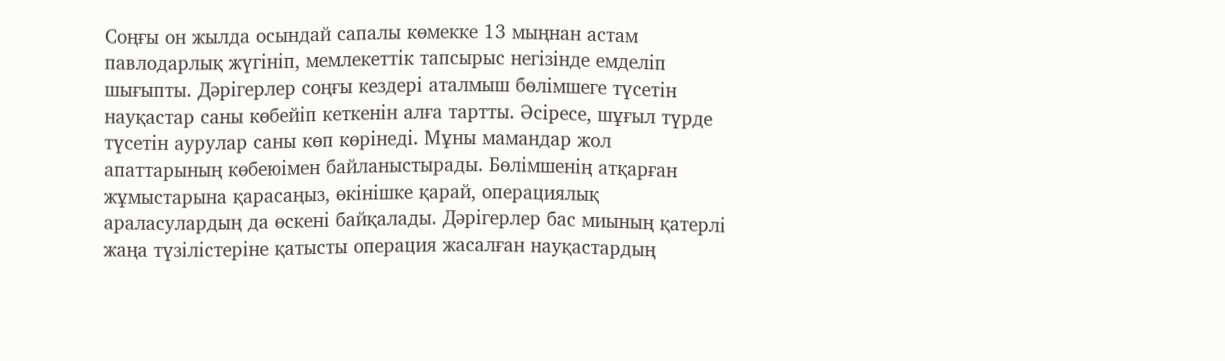Соңғы он жылда осындай сапалы көмекке 13 мыңнан астам павлодарлық жүгініп, мемлекеттік тапсырыс негізінде емделіп шығыпты. Дәрігерлер соңғы кездері аталмыш бөлімшеге түсетін науқастар саны көбейіп кеткенін алға тартты. Әсіресе, шұғыл түрде түсетін аурулар саны көп көрінеді. Мұны мамандар жол апаттарының көбеюімен байланыстырады. Бөлімшенің атқарған жұмыстарына қарасаңыз, өкінішке қарай, операциялық араласулардың да өскені байқалады. Дәрігерлер бас миының қатерлі жаңа түзілістеріне қатысты операция жасалған науқастардың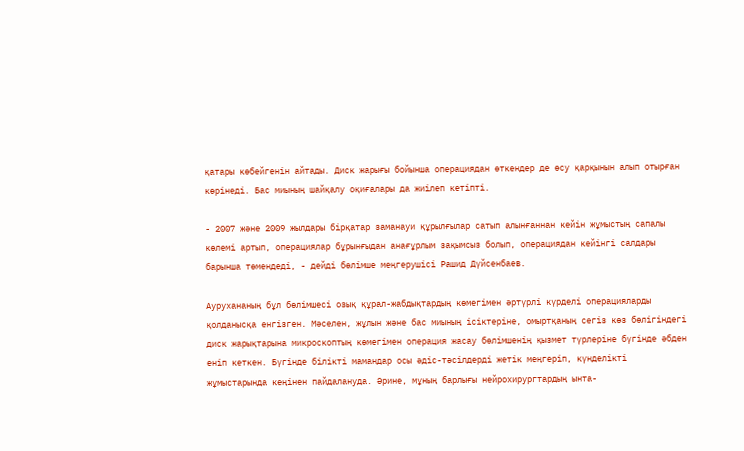қатары көбейгенін айтады. Диск жарығы бойынша операциядан өткендер де өсу қарқынын алып отырған көрінеді. Бас миының шайқалу оқиғалары да жиілеп кетіпті.

- 2007 және 2009 жылдары бірқатар заманауи құрылғылар сатып алынғаннан кейін жұмыстың сапалы көлемі артып, операциялар бұрынғыдан анағұрлым зақымсыз болып, операциядан кейінгі салдары барынша төмендеді, - дейді бөлімше меңгерушісі Рашид Дүйсенбаев.

Аурухананың бұл бөлімшесі озық құрал-жабдықтардың көмегімен әртүрлі күрделі операцияларды қолданысқа енгізген. Мәселен, жұлын және бас миының ісіктеріне, омыртқаның сегіз көз бөлігіндегі диск жарықтарына микроскоптың көмегімен операция жасау бөлімшенің қызмет түрлеріне бүгінде әбден еніп кеткен. Бүгінде білікті мамандар осы әдіс-тәсілдерді жетік меңгеріп, күнделікті жұмыстарында кеңінен пайдалануда. Әрине, мұның барлығы нейрохирургтардың ынта-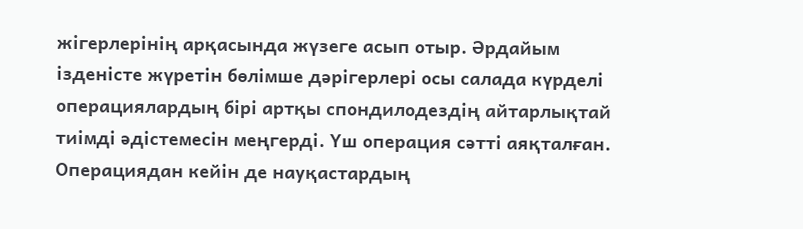жігерлерінің арқасында жүзеге асып отыр. Әрдайым ізденісте жүретін бөлімше дәрігерлері осы салада күрделі операциялардың бірі артқы спондилодездің айтарлықтай тиімді әдістемесін меңгерді. Үш операция сәтті аяқталған. Операциядан кейін де науқастардың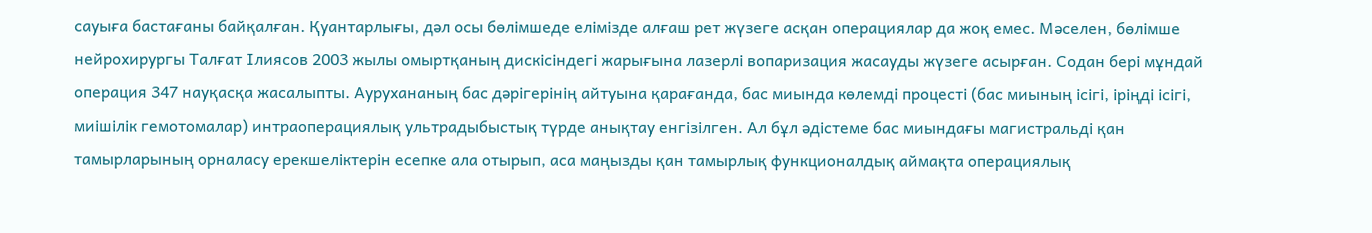сауыға бастағаны байқалған. Қуантарлығы, дәл осы бөлімшеде елімізде алғаш рет жүзеге асқан операциялар да жоқ емес. Мәселен, бөлімше нейрохирургы Талғат Ілиясов 2003 жылы омыртқаның дискісіндегі жарығына лазерлі вопаризация жасауды жүзеге асырған. Содан бері мұндай операция 347 науқасқа жасалыпты. Аурухананың бас дәрігерінің айтуына қарағанда, бас миында көлемді процесті (бас миының ісігі, іріңді ісігі, миішілік гемотомалар) интраоперациялық ультрадыбыстық түрде анықтау енгізілген. Ал бұл әдістеме бас миындағы магистральді қан тамырларының орналасу ерекшеліктерін есепке ала отырып, аса маңызды қан тамырлық функционалдық аймақта операциялық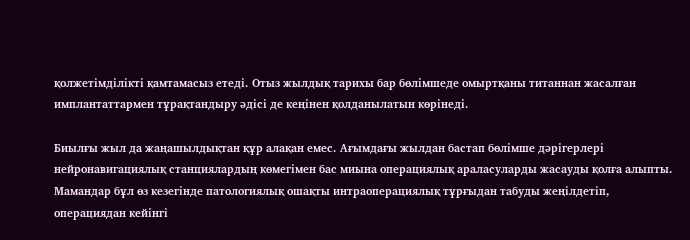қолжетімділікті қамтамасыз етеді. Отыз жылдық тарихы бар бөлімшеде омыртқаны титаннан жасалған имплантаттармен тұрақтандыру әдісі де кеңінен қолданылатын көрінеді.

Биылғы жыл да жаңашылдықтан құр алақан емес. Ағымдағы жылдан бастап бөлімше дәрігерлері нейронавигациялық станциялардың көмегімен бас миына операциялық араласуларды жасауды қолға алыпты. Мамандар бұл өз кезегінде патологиялық ошақты интраоперациялық тұрғыдан табуды жеңілдетіп, операциядан кейінгі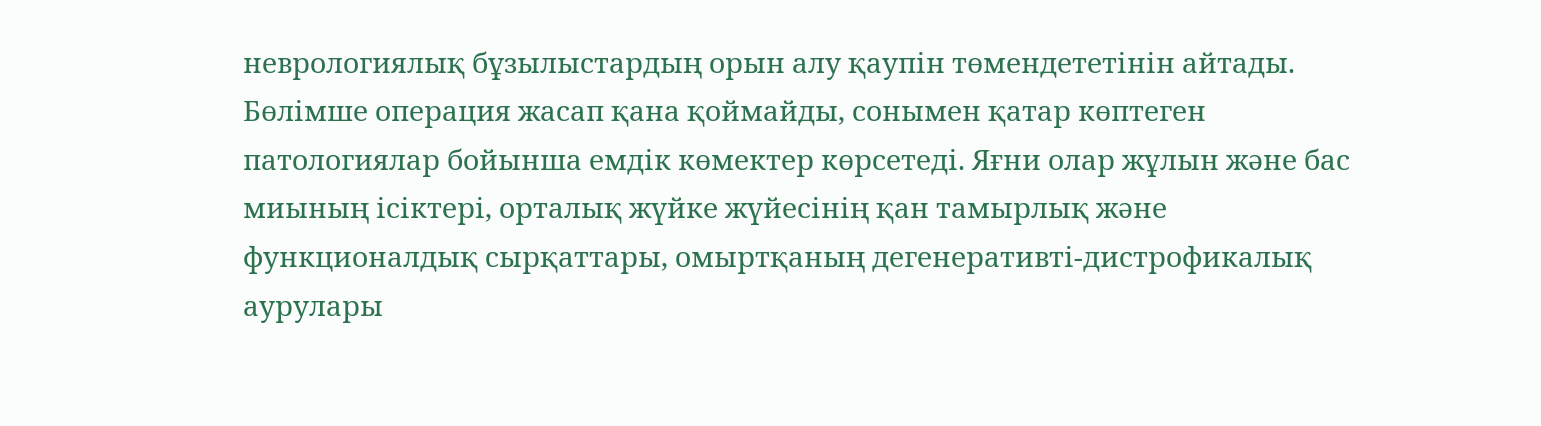неврологиялық бұзылыстардың орын алу қаупін төмендететінін айтады. Бөлімше операция жасап қана қоймайды, сонымен қатар көптеген патологиялар бойынша емдік көмектер көрсетеді. Яғни олар жұлын және бас миының ісіктері, орталық жүйке жүйесінің қан тамырлық және функционалдық сырқаттары, омыртқаның дегенеративті-дистрофикалық аурулары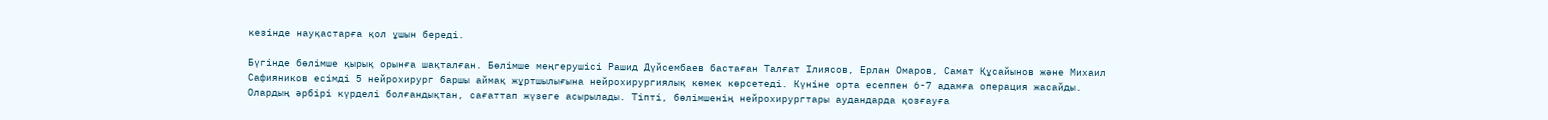кезінде науқастарға қол ұшын береді.

Бүгінде бөлімше қырық орынға шақталған. Бөлімше меңгерушісі Рашид Дүйсембаев бастаған Талғат Ілиясов, Ерлан Омаров, Самат Құсайынов және Михаил Сафияников есімді 5 нейрохирург баршы аймақ жұртшылығына нейрохирургиялық көмек көрсетеді. Күніне орта есеппен 6-7 адамға операция жасайды. Олардың әрбірі күрделі болғандықтан, сағаттап жүзеге асырылады. Тіпті, бөлімшенің нейрохирургтары аудандарда қозғауға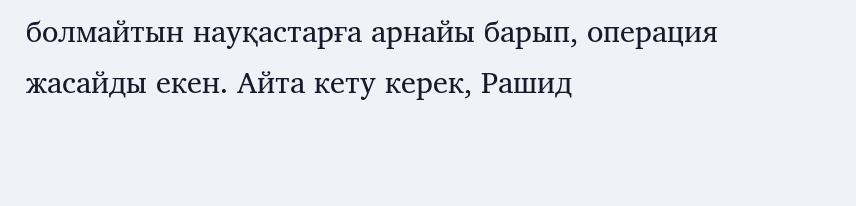болмайтын науқастарға арнайы барып, операция жасайды екен. Айта кету керек, Рашид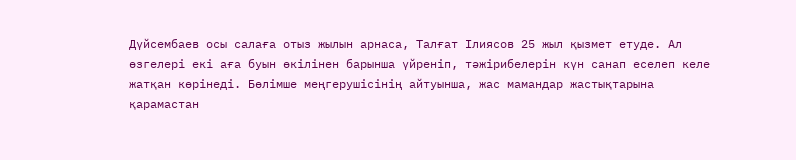Дүйсембаев осы салаға отыз жылын арнаса, Талғат Ілиясов 25 жыл қызмет етуде. Ал өзгелері екі аға буын өкілінен барынша үйреніп, тәжірибелерін күн санап еселеп келе жатқан көрінеді. Бөлімше меңгерушісінің айтуынша, жас мамандар жастықтарына қарамастан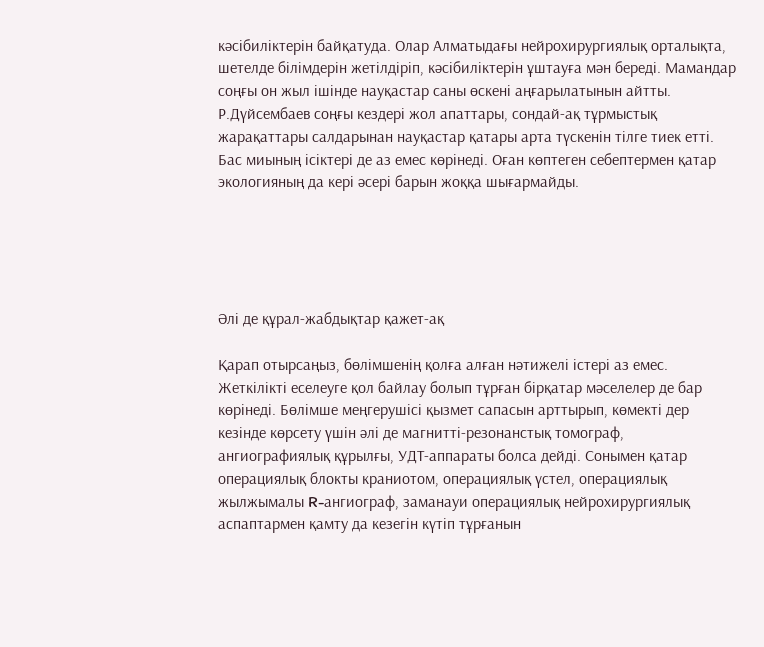кәсібиліктерін байқатуда. Олар Алматыдағы нейрохирургиялық орталықта, шетелде білімдерін жетілдіріп, кәсібиліктерін ұштауға мән береді. Мамандар соңғы он жыл ішінде науқастар саны өскені аңғарылатынын айтты. Р.Дүйсембаев соңғы кездері жол апаттары, сондай-ақ тұрмыстық жарақаттары салдарынан науқастар қатары арта түскенін тілге тиек етті. Бас миының ісіктері де аз емес көрінеді. Оған көптеген себептермен қатар экологияның да кері әсері барын жоққа шығармайды.





Әлі де құрал-жабдықтар қажет-ақ

Қарап отырсаңыз, бөлімшенің қолға алған нәтижелі істері аз емес. Жеткілікті еселеуге қол байлау болып тұрған бірқатар мәселелер де бар көрінеді. Бөлімше меңгерушісі қызмет сапасын арттырып, көмекті дер кезінде көрсету үшін әлі де магнитті-резонанстық томограф, ангиографиялық құрылғы, УДТ-аппараты болса дейді. Сонымен қатар операциялық блокты краниотом, операциялық үстел, операциялық жылжымалы R-ангиограф, заманауи операциялық нейрохирургиялық аспаптармен қамту да кезегін күтіп тұрғанын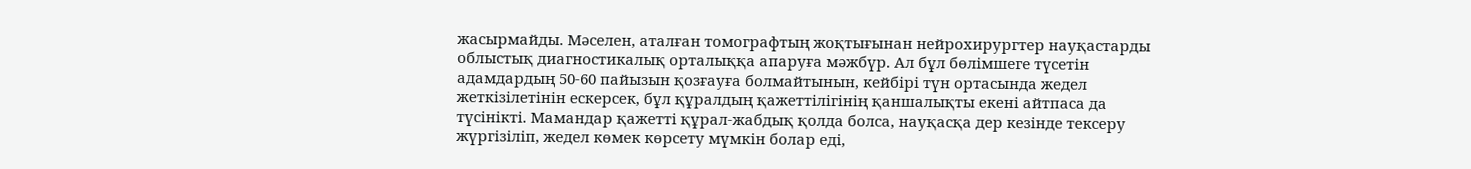жасырмайды. Мәселен, аталған томографтың жоқтығынан нейрохирургтер науқастарды облыстық диагностикалық орталыққа апаруға мәжбүр. Ал бұл бөлімшеге түсетін адамдардың 50-60 пайызын қозғауға болмайтынын, кейбірі түн ортасында жедел жеткізілетінін ескерсек, бұл құралдың қажеттілігінің қаншалықты екені айтпаса да түсінікті. Мамандар қажетті құрал-жабдық қолда болса, науқасқа дер кезінде тексеру жүргізіліп, жедел көмек көрсету мүмкін болар еді,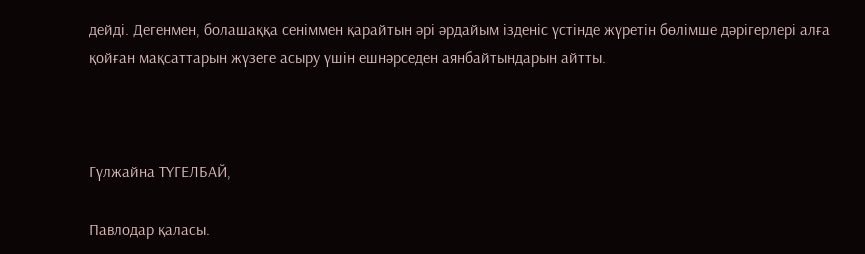дейді. Дегенмен, болашаққа сеніммен қарайтын әрі әрдайым ізденіс үстінде жүретін бөлімше дәрігерлері алға қойған мақсаттарын жүзеге асыру үшін ешнәрседен аянбайтындарын айтты.



Гүлжайна ТҮГЕЛБАЙ,

Павлодар қаласы.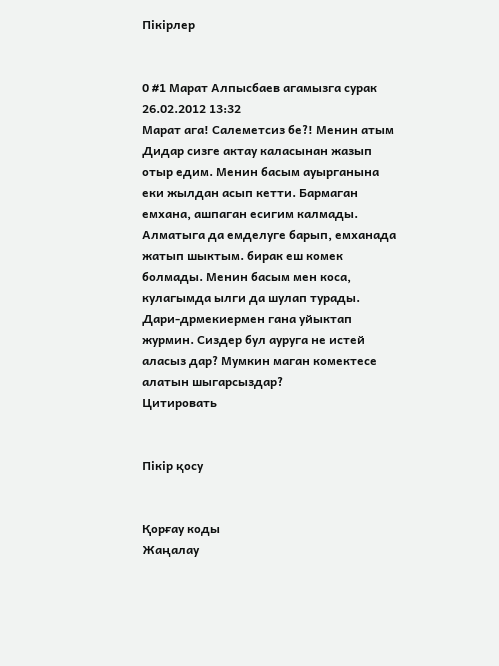Пікірлер


0 #1 Марат Алпысбаев агамызга сурак 26.02.2012 13:32
Марат ага! Салеметсиз бе?! Менин атым Дидар сизге актау каласынан жазып отыр едим. Менин басым ауырганына еки жылдан асып кетти. Бармаган емхана, ашпаган есигим калмады. Алматыга да емделуге барып, емханада жатып шыктым. бирак еш комек болмады. Менин басым мен коса, кулагымда ылги да шулап турады. Дари-дрмекиермен гана уйыктап журмин. Сиздер бул ауруга не истей аласыз дар? Мумкин маган комектесе алатын шыгарсыздар?
Цитировать


Пікір қосу


Қорғау коды
Жаңалау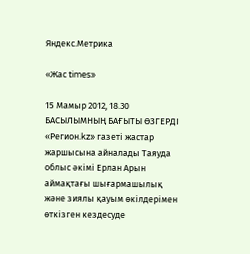Яндекс.Метрика

«Жас times»

15 Мамыр 2012, 18.30
БАСЫЛЫМНЫҢ БАҒЫТЫ ӨЗГЕРДІ
«Регион.kz» газеті жастар жаршысына айналады Таяуда облыс әкімі Ерлан Арын аймақтағы шығармашылық және зиялы қауым өкілдерімен  өткізген кездесуде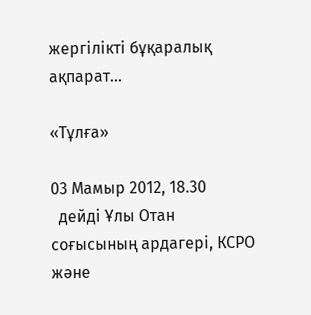жергілікті бұқаралық ақпарат...

«Тұлға»

03 Мамыр 2012, 18.30
  дейді Ұлы Отан соғысының ардагері, КСРО және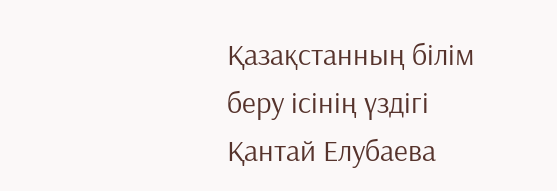Қазақстанның білім беру ісінің үздігі Қантай Елубаева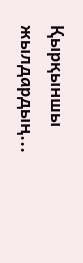Қырқыншы жылдардың...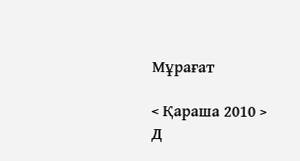Мұрағат

< Қараша 2010 >
Д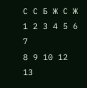С С Б Ж С Ж
1 2 3 4 5 6 7
8 9 10 12 13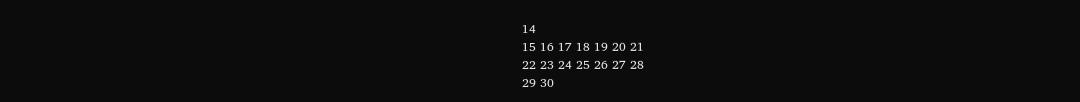14
15 16 17 18 19 20 21
22 23 24 25 26 27 28
29 30